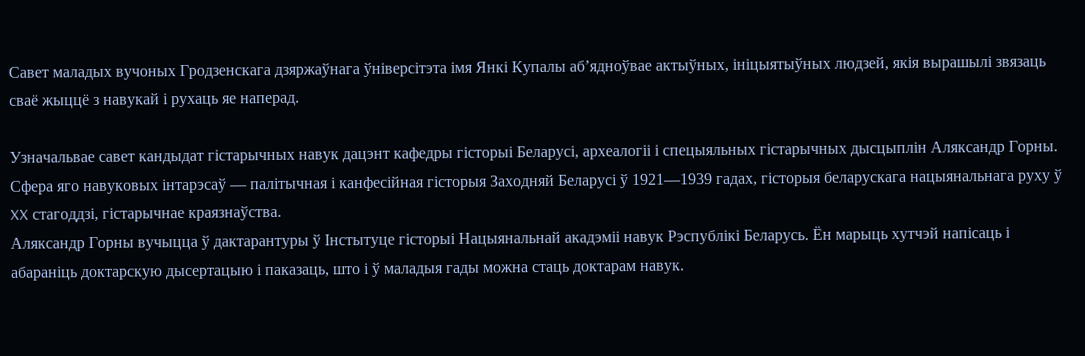Савет маладых вучоных Гродзенскага дзяржаўнага ўніверсітэта імя Янкі Купалы аб’ядноўвае актыўных, ініцыятыўных людзей, якія вырашылі звязаць сваё жыццё з навукай і рухаць яе наперад.

Узначальвае савет кандыдат гістарычных навук дацэнт кафедры гісторыі Беларусі, археалогіі і спецыяльных гістарычных дысцыплін Аляксандр Горны. Сфера яго навуковых інтарэсаў — палітычная і канфесійная гісторыя Заходняй Беларусі ў 1921—1939 гадах, гісторыя беларускага нацыянальнага руху ў XX стагоддзі, гістарычнае краязнаўства.
Аляксандр Горны вучыцца ў дактарантуры ў Інстытуце гісторыі Нацыянальнай акадэміі навук Рэспублікі Беларусь. Ён марыць хутчэй напісаць і абараніць доктарскую дысертацыю і паказаць, што і ў маладыя гады можна стаць доктарам навук.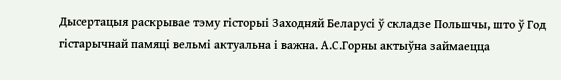Дысертацыя раскрывае тэму гісторыі Заходняй Беларусі ў складзе Польшчы, што ў Год гістарычнай памяці вельмі актуальна і важна. А.С.Горны актыўна займаецца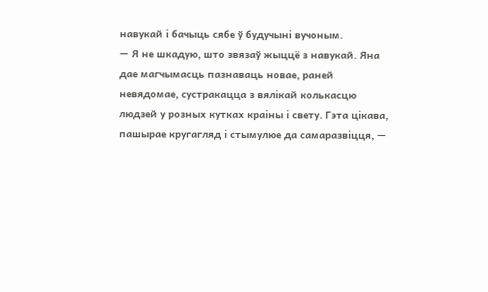навукай і бачыць сябе ў будучыні вучоным.
— Я не шкадую, што звязаў жыццё з навукай. Яна дае магчымасць пазнаваць новае, раней невядомае, сустракацца з вялікай колькасцю людзей у розных кутках краіны і свету. Гэта цікава, пашырае кругагляд і стымулюе да самаразвіцця, —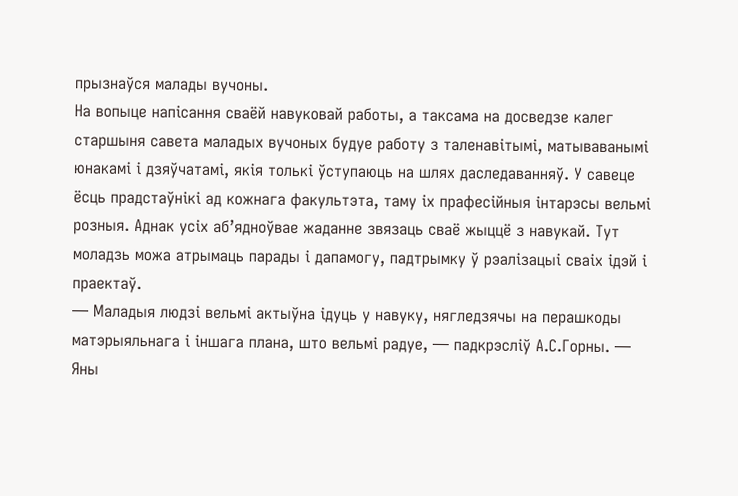прызнаўся малады вучоны.
На вопыце напісання сваёй навуковай работы, а таксама на досведзе калег старшыня савета маладых вучоных будуе работу з таленавітымі, матываванымі юнакамі і дзяўчатамі, якія толькі ўступаюць на шлях даследаванняў. У савеце ёсць прадстаўнікі ад кожнага факультэта, таму іх прафесійныя інтарэсы вельмі розныя. Аднак усіх аб’ядноўвае жаданне звязаць сваё жыццё з навукай. Тут моладзь можа атрымаць парады і дапамогу, падтрымку ў рэалізацыі сваіх ідэй і праектаў.
— Маладыя людзі вельмі актыўна ідуць у навуку, нягледзячы на перашкоды матэрыяльнага і іншага плана, што вельмі радуе, — падкрэсліў А.С.Горны. — Яны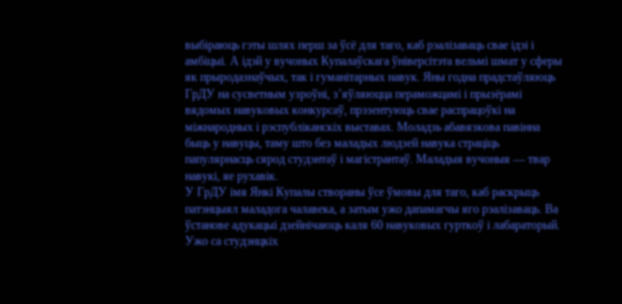выбіраюць гэты шлях перш за ўсё для таго, каб рэалізаваць свае ідэі і амбіцыі. А ідэй у вучоных Купалаўскага ўніверсітэта вельмі шмат у сферы як прыродазнаўчых, так і гуманітарных навук. Яны годна прадстаўляюць ГрДУ на сусветным узроўні, з’яўляюцца пераможцамі і прызёрамі вядомых навуковых конкурсаў, прэзентуюць свае распрацоўкі на міжнародных і рэспубліканскіх выставах. Моладзь абавязкова павінна быць у навуцы, таму што без маладых людзей навука страціць папулярнасць сярод студэнтаў і магістрантаў. Маладыя вучоныя — твар навукі, яе рухавік.
У ГрДУ імя Янкі Купалы створаны ўсе ўмовы для таго, каб раскрыць патэнцыял маладога чалавека, а затым ужо дапамагчы яго рэалізаваць. Ва ўстанове адукацыі дзейнічаюць каля 60 навуковых гурткоў і лабараторый. Ужо са студэнцкіх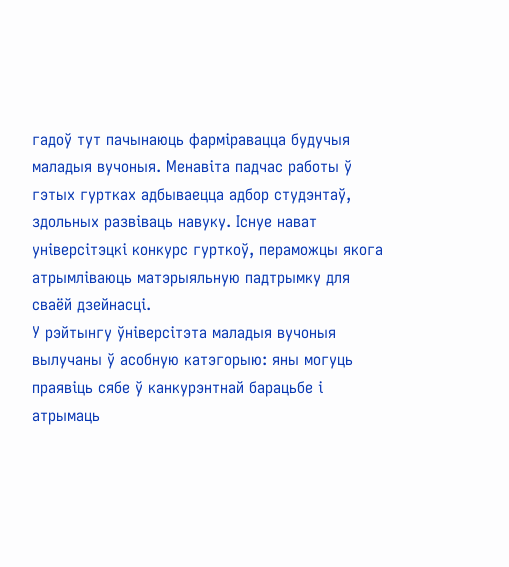гадоў тут пачынаюць фарміравацца будучыя маладыя вучоныя. Менавіта падчас работы ў гэтых гуртках адбываецца адбор студэнтаў, здольных развіваць навуку. Існуе нават універсітэцкі конкурс гурткоў, пераможцы якога атрымліваюць матэрыяльную падтрымку для сваёй дзейнасці.
У рэйтынгу ўніверсітэта маладыя вучоныя вылучаны ў асобную катэгорыю: яны могуць праявіць сябе ў канкурэнтнай барацьбе і атрымаць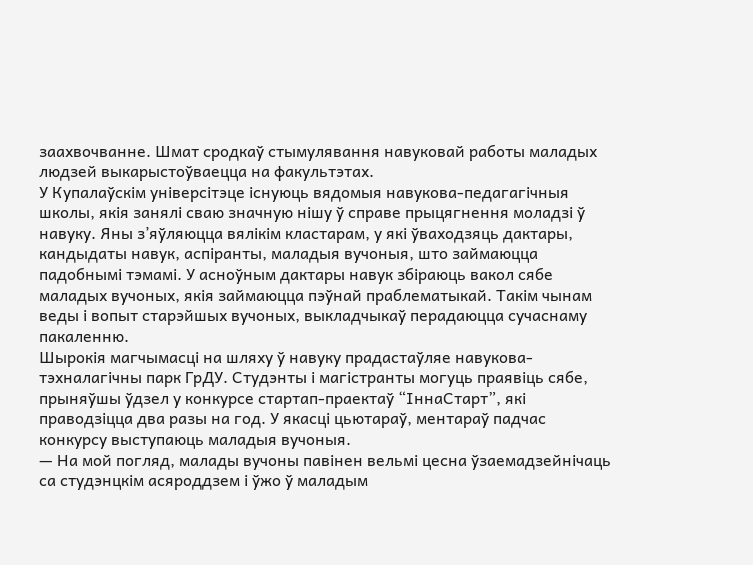заахвочванне. Шмат сродкаў стымулявання навуковай работы маладых людзей выкарыстоўваецца на факультэтах.
У Купалаўскім універсітэце існуюць вядомыя навукова-педагагічныя школы, якія занялі сваю значную нішу ў справе прыцягнення моладзі ў навуку. Яны з’яўляюцца вялікім кластарам, у які ўваходзяць дактары, кандыдаты навук, аспіранты, маладыя вучоныя, што займаюцца падобнымі тэмамі. У асноўным дактары навук збіраюць вакол сябе маладых вучоных, якія займаюцца пэўнай праблематыкай. Такім чынам веды і вопыт старэйшых вучоных, выкладчыкаў перадаюцца сучаснаму пакаленню.
Шырокія магчымасці на шляху ў навуку прадастаўляе навукова-тэхналагічны парк ГрДУ. Студэнты і магістранты могуць праявіць сябе, прыняўшы ўдзел у конкурсе стартап-праектаў “ІннаСтарт”, які праводзіцца два разы на год. У якасці цьютараў, ментараў падчас конкурсу выступаюць маладыя вучоныя.
— На мой погляд, малады вучоны павінен вельмі цесна ўзаемадзейнічаць са студэнцкім асяроддзем і ўжо ў маладым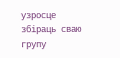узросце збіраць сваю групу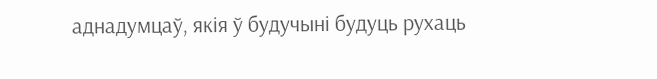аднадумцаў, якія ў будучыні будуць рухаць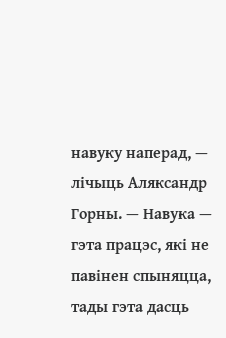навуку наперад, — лічыць Аляксандр Горны. — Навука — гэта працэс, які не павінен спыняцца, тады гэта дасць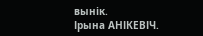вынік.
Ірына АНІКЕВІЧ.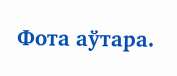Фота аўтара.